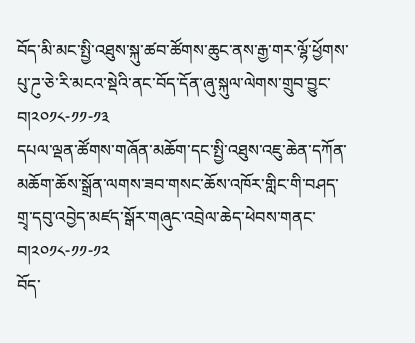བོད་མི་མང་སྤྱི་འཐུས་སྐུ་ཚབ་ཚོགས་ཆུང་ནས་རྒྱ་གར་ལྷོ་ཕྱོགས་པུ་ཌུ་ཅེ་རི་མངའ་སྡེའི་ནང་བོད་དོན་ཞུ་སྐུལ་ལེགས་གྲུབ་བྱུང་བ།༢༠༡༨-༡༡-༡༣
དཔལ་ལྡན་ཚོགས་གཞོན་མཆོག་དང་སྤྱི་འཐུས་འཇུ་ཆེན་དཀོན་མཆོག་ཆོས་སྒྲོན་ལགས་ཟབ་གསང་ཆོས་འཁོར་གླིང་གི་བཤད་གྲྭ་དབུ་འབྱེད་མཛད་སྒོར་གཞུང་འབྲེལ་ཆེད་ཕེབས་གནང་བ།༢༠༡༨-༡༡-༡༢
བོད་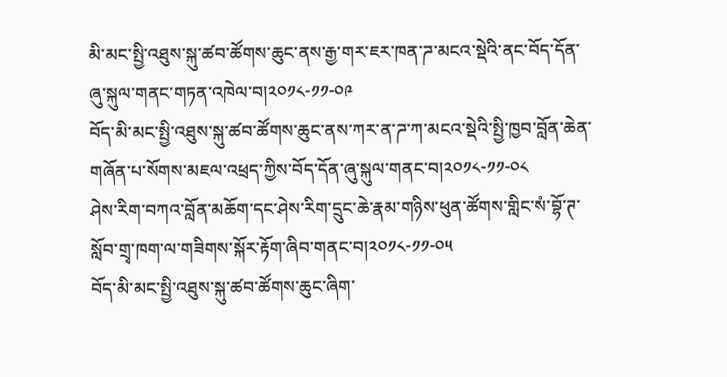མི་མང་སྤྱི་འཐུས་སྐུ་ཚབ་ཚོགས་ཆུང་ནས་རྒྱ་གར་ཇར་ཁན་ཌ་མངའ་སྡེའི་ནང་བོད་དོན་ཞུ་སྐུལ་གནང་གཏན་འཁེལ་བ།༢༠༡༨-༡༡-༠༩
བོད་མི་མང་སྤྱི་འཐུས་སྐུ་ཚབ་ཚོགས་ཆུང་ནས་ཀར་ན་ཌ་ཀ་མངའ་སྡེའི་སྤྱི་ཁྱབ་བློན་ཆེན་གཞོན་པ་སོགས་མཇལ་འཕྲད་ཀྱིས་བོད་དོན་ཞུ་སྐུལ་གནང་བ།༢༠༡༨-༡༡-༠༨
ཤེས་རིག་བཀའ་བློན་མཆོག་དང་ཤེས་རིག་དྲུང་ཆེ་རྣམ་གཉིས་ཕུན་ཚོགས་གླིང་སཾ་བྷོ་ཊ་སློབ་གྲྭ་ཁག་ལ་གཟིགས་སྐོར་རྟོག་ཞིབ་གནང་བ།༢༠༡༨-༡༡-༠༥
བོད་མི་མང་སྤྱི་འཐུས་སྐུ་ཚབ་ཚོགས་ཆུང་ཞིག་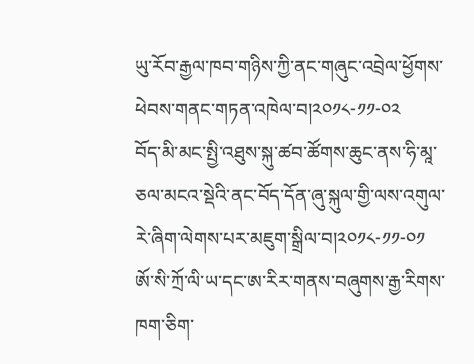ཡུ་རོབ་རྒྱལ་ཁབ་གཉིས་ཀྱི་ནང་གཞུང་འབྲེལ་ཕྱོགས་ཕེབས་གནང་གཏན་འཁེལ་བ།༢༠༡༨-༡༡-༠༢
བོད་མི་མང་སྤྱི་འཐུས་སྐུ་ཚབ་ཚོགས་ཆུང་ནས་ཧི་མཱ་ཅལ་མངའ་སྡེའི་ནང་བོད་དོན་ཞུ་སྐུལ་གྱི་ལས་འགུལ་རེ་ཞིག་ལེགས་པར་མཇུག་སྒྲིལ་བ།༢༠༡༨-༡༡-༠༡
ཨོ་སི་ཀྲོ་ལི་ཡ་དང་ཨ་རིར་གནས་བཞུགས་རྒྱ་རིགས་ཁག་ཅིག་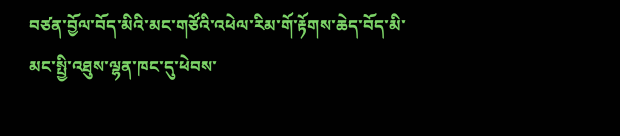བཙན་བྱོལ་བོད་མིའི་མང་གཙོའི་འཕེལ་རིམ་གོ་རྟོགས་ཆེད་བོད་མི་མང་སྤྱི་འཐུས་ལྷན་ཁང་དུ་ཕེབས་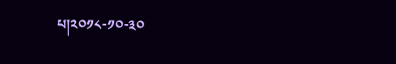པ།༢༠༡༨-༡༠-༣༠